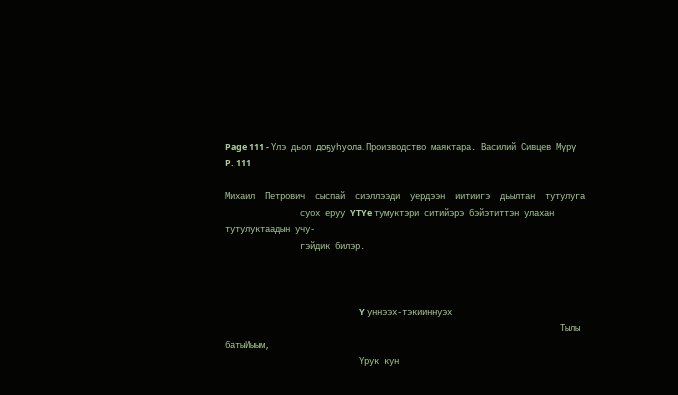Page 111 - Үлэ дьол доҕуһуола. Производство маяктара. Василий Сивцев Мүрү
P. 111

Михаил  Петрович  сыспай  сиэллээди  уердээн  иитиигэ  дьылтан  тутулуга
               суох еруу YTYe тумуктэри ситийэрэ бэйэтиттэн улахан тутулуктаадын учу-
               гэйдик билэр.



                                                                   Y уннээх-тэкииннуэх
                                                                   Тылы батыИыым,
                                                                   Yрук кун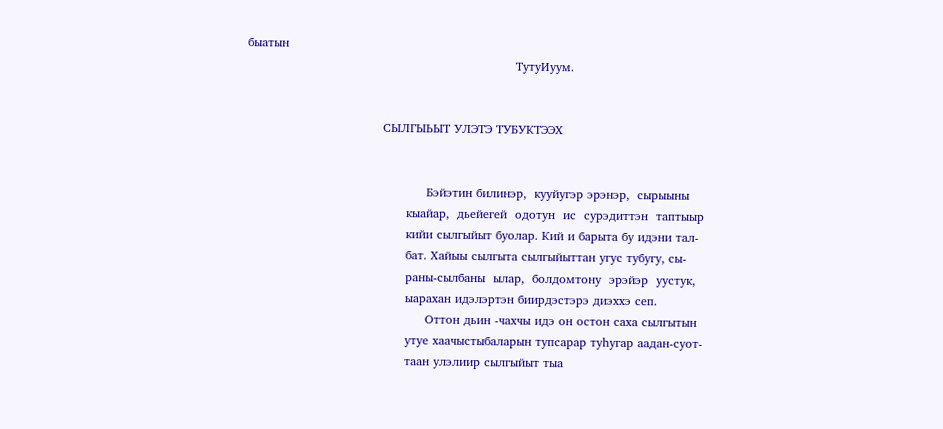быатын
                                                                   ТутуИуум.


                                  СЫЛГЫЬЫТ УЛЭТЭ ТУБУКТЭЭХ


                                             Бэйэтин билинэр,  кууйугэр эрэнэр,  сырыыны
                                        кыайар,  дьейегей  одотун  ис  сурэдиттэн  таптыыр
                                        кийи сылгыйыт буолар. Кий и барыта бу идэни тал-
                                        бат. Хайыы сылгыта сылгыйыттан угус тубугу, сы-
                                        раны-сылбаны  ылар,  болдомтону  эрэйэр  уустук,
                                        ыарахан идэлэртэн биирдэстэрэ диэххэ сеп.
                                             Оттон дьин -чахчы идэ он остон саха сылгытын
                                        утуе хаачыстыбаларын тупсарар туhугар аадан-суот-
                                        таан улэлиир сылгыйыт тыа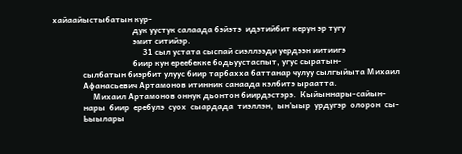хайаайыстыбатын кур-
                                        дук уустук салаада бэйэтэ  идэтийбит керун эр тугу
                                        эмит ситийэр.
                                             31 сыл устата сыспай сиэллээди уердээн иитиигэ
                                        биир кун ереебекке бодьуустаспыт, угус сыратын-
               сылбатын биэрбит улуус биир тарбахха баттанар чулуу сылгыйыта Михаил
               Афанасьевич Артамонов итинник санаада кэлбитэ ыраатта.
                    Михаил Артамонов оннук дьонтон биирдэстэрэ.  Кыйыннары-сайын-
               нары  биир  еребулэ  суох  сыардада  тиэллэн,  ын'ыыр  урдугэр  олорон  сы-
               Ьыылары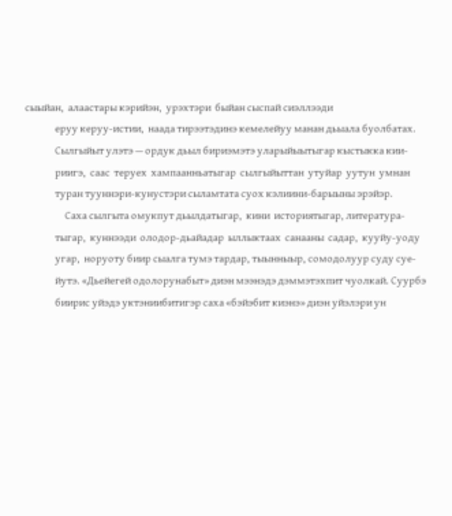сыыйан,  алаастары кэрийэн,  урэхтэри  быйан сыспай сиэллээди
               еруу керуу-истии,  наада тирээтэдинэ кемелейуу манан дьыала буолбатах.
               Сылгыйыт улэтэ — ордук дьыл бириэмэтэ уларыйыытыгар кыстыкка кии-
               риигэ,  саас  теруех  хампаанньатыгар  сылгыйыттан  утуйар  уутун  умнан
               туран тууннэри-кунустэри сыламтата суох кэлиини-барыыны эрэйэр.
                    Саха сылгыта омукпут дьылдатыгар,  кини  историятыгар, литература-
               тыгар,  куннээди  олодор-дьайадар  ыллыктаах  санааны  садар,  кууйу-уоду
               угар,  норуоту биир сыалга тумэ тардар, тыынныыр, сомодолуур суду суе-
               йутэ. «Дьейегей одолорунабыт» диэн мээнэдэ дэммэтэхпит чуолкай. Суурбэ
               биирис уйэдэ уктэниибитигэр саха «бэйэбит киэнэ» диэн уйэлэри ун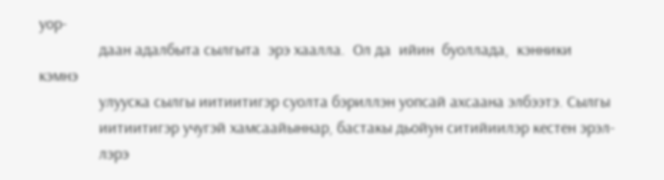уор-
               даан адалбыта сылгыта  эрэ хаалла.  Ол да  ийин  буоллада,  кэнники  кэмнэ
               улууска сылгы иитиитигэр суолта бэриллэн уопсай ахсаана элбээтэ. Сылгы
               иитиитигэр учугэй хамсаайыннар, бастакы дьойун ситийиилэр кестен эрэл-
               лэрэ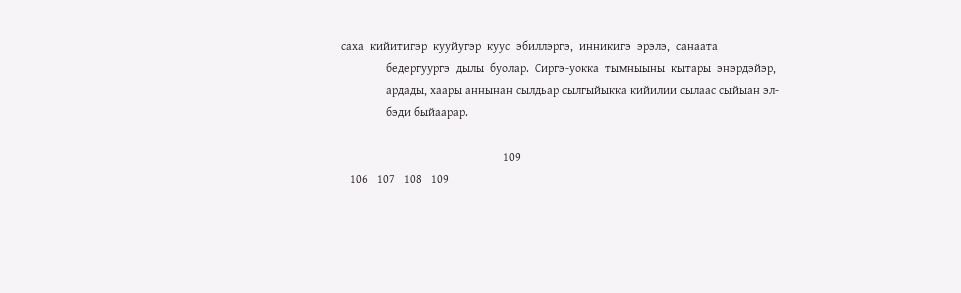саха  кийитигэр  кууйугэр  куус  эбиллэргэ,  инникигэ  эрэлэ,  санаата
               бедергуургэ  дылы  буолар.  Сиргэ-уокка  тымныыны  кытары  энэрдэйэр,
               ардады, хаары аннынан сылдьар сылгыйыкка кийилии сылаас сыйыан эл-
               бэди быйаарар.

                                                      109
   106   107   108   109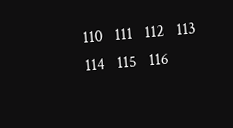110   111   112   113   114   115   116